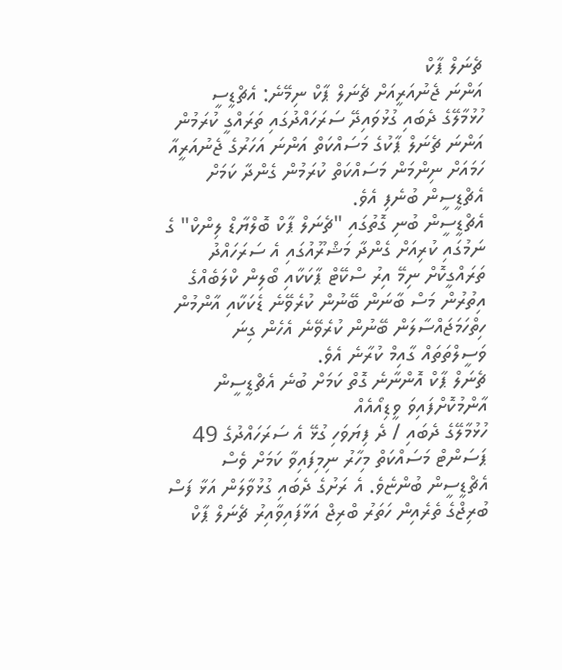ޗެނަލް ޕާކް
އަންނަ ޖެނުއަރީއަށް ޗެނަލް ޕާކް ނިމޭނެ: އެޗްޑީސީ
ހުޅުމާލޭގެ ދެބައި ގުޅުވައިދޭ ސަރަހައްދުގައި ތަރައްގީ ކުރަމުން އަންނަ ޗެނަލް ޕާކުގެ މަސައްކަތް އަންނަ އަހަރުގެ ޖެނުއަރީއާ ހަމައަށް ނިންމަން މަސައްކަތް ކުރަމުން ގެންދާ ކަމަށް އެޗްޑީސީން ބުނެފި އެވެ.
އެޗްޑީސީން ބުނި ގޮތުގައި "ޗެނަލް ޕާކް ބޮލްޔާޑް ލިންކް" ގެ ނަމުގައި ކުރިއަށް ގެންދާ މަޝްރޫއުގައި އެ ސަރަހައްދު ތަރައްގީކޮށް ނިމޭ އިރު ސްކޭޓް ޕާކަކާއި ބޯލިން ކްލަބެއްގެ އިތުރުން މަސް ބާނަން ބޭނުން ކުރެވޭނެ ޑެކަކާއި އާންމުން ހިތްހަމަޖައްސާލަން ބޭނުން ކުރެވޭނެ އެހެން ގިނަ ވަސީލްތަތައް ގާއިމް ކުރާނެ އެވެ.
ޗެނަލް ޕާކް އޮންނާނެ ގޮތް ކަމަށް ބުނެ އެޗްޑީސީން އާންމުކޮށްފައިވަ ވީޑިއޯއެއް
ހުޅުމާލޭގެ ދެބައި / ދެ ފިޔަވަހި ގުޅޭ އެ ސަރަހައްދުގެ 49 ޕަސަންޓް މަސައްކަތް މިހާރު ނިމިފައިވާ ކަމަށް ވެސް އެޗްޑީސީން ބުންޏެވެ. އެ ރަށުގެ ދެބައި ގުޅުވާލަން އަޅާ ފަސް ބުރިޖްގެ ތެރެއިން ހަތަރު ބްރިޖް އަޅާފައިވާއިރު ޗެނަލް ޕާކް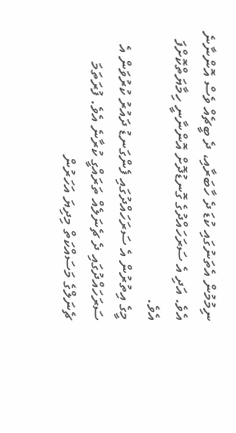ނިމުމުން އެތަނުގައި ކުޑަ ދެ ހާބަރާއި، ދެ ބީޗެއް ވެސް އޮންނާނެ އެވެ. އަދި އެ ސަރަހައްދުގެ ގޮނޑުދޮށް އޮންނާނީ ހިމާޔަތްކޮށްފަ އެވެ.
މީގެ އިތުރުން އެ ސަރަހައްދުގައި ފެންގަނޑު ދައުރު ކުރުވަން އެ ސަރަހައްދުގައި ދެ ޗެނަލެއް ތަރައްގީ ކުރާނެ އެވެ. ފުރަތަމަ ޗެނަލްގެ މަސައްކަތް މިދިޔަ އަހަރުން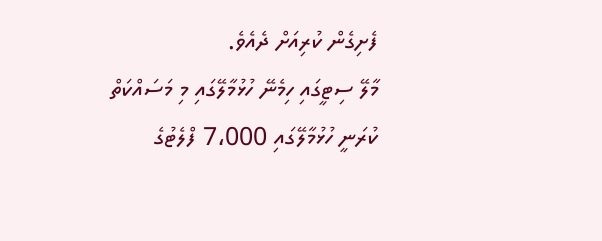ފެށިގެން ކުރިއަށް ދެއެވެ.
މާލޭ ސިޓީގައި ހިމެނޭ ހުޅުމާލޭގައި މި މަސައްކަތް ކުރަނީ ހުޅުމާލޭގައި 7،000 ފްލެޓުގެ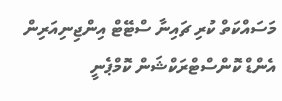މަސައްކަތް ކުރި ޗައިނާ ސްޓޭޓް އިންޖިނިއަރިން އެންޑް ކޮންސްޓްރަކްޝަން ކޮމްޕެނީ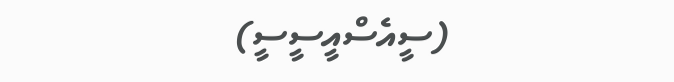(ސީއެސްއީސީސީ)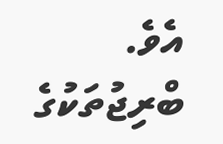އެވެ. ބްރިޖުތަކުގެ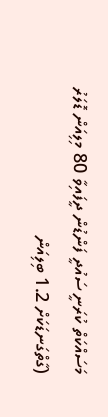މަސައްކަތް ކުރަނީ ސައުދީ ފަންޑުން ދީފައިވާ 80 މިލިއަން ޑޮލަރު (ގާތްގަނޑަކަށް 1.2 ބިލިއަން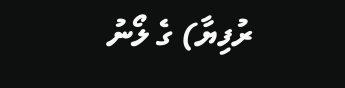ރުފިޔާ) ގެ ލޯނު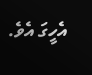އެހީގަ އެވެ.